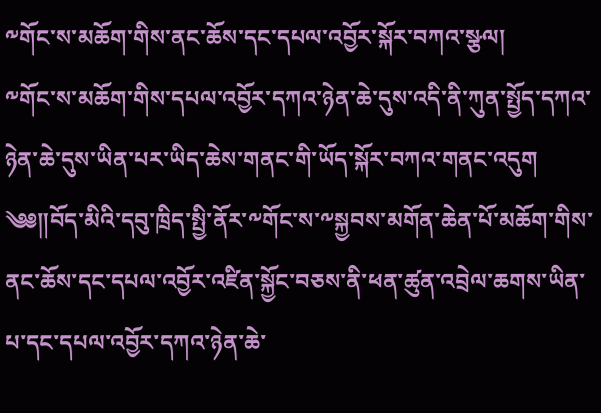༸གོང་ས་མཆོག་གིས་ནང་ཆོས་དང་དཔལ་འབྱོར་སྐོར་བཀའ་སྩལ།
༸གོང་ས་མཆོག་གིས་དཔལ་འབྱོར་དཀའ་ཉེན་ཆེ་དུས་འདི་ནི་ཀུན་སྤྱོད་དཀའ་ཉེན་ཆེ་དུས་ཡིན་པར་ཡིད་ཆེས་གནང་གི་ཡོད་སྐོར་བཀའ་གནང་འདུག
༄༅༎བོད་མིའི་དབུ་ཁྲིད་སྤྱི་ནོར་༸གོང་ས་༸སྐྱབས་མགོན་ཆེན་པོ་མཆོག་གིས་ནང་ཆོས་དང་དཔལ་འབྱོར་འཛིན་སྐྱོང་བཅས་ནི་ཕན་ཚུན་འབྲེལ་ཆགས་ཡིན་པ་དང་དཔལ་འབྱོར་དཀའ་ཉེན་ཆེ་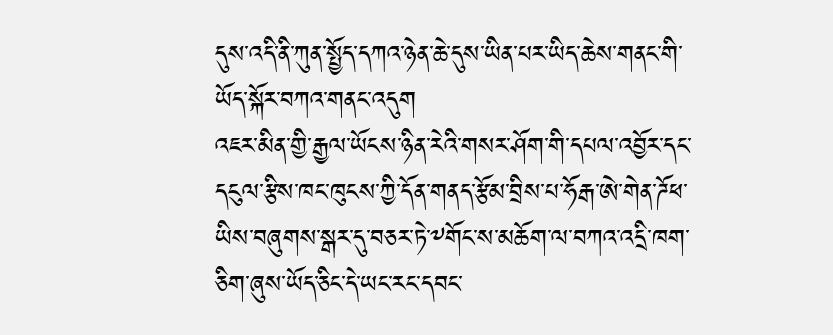དུས་འདི་ནི་ཀུན་སྤྱོད་དཀའ་ཉེན་ཆེ་དུས་ཡིན་པར་ཡིད་ཆེས་གནང་གི་ཡོད་སྐོར་བཀའ་གནང་འདུག
འཇར་མིན་གྱི་རྒྱལ་ཡོངས་ཉིན་རེའི་གསར་ཤོག་གི་དཔལ་འབྱོར་དང་དངུལ་རྩིས་ཁང་ཁུངས་ཀྱི་དོན་གནད་རྩོམ་བྲིས་པ་ཧོརྒ་ཨེ་གེན་ཌོཕ་ཡིས་བཞུགས་སྒར་དུ་བཅར་ཏེ་༸གོང་ས་མཆོག་ལ་བཀའ་འདྲི་ཁག་ཅིག་ཞུས་ཡོད་ཅིང་དེ་ཡང་རང་དབང་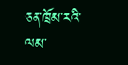ཅན་ཁྲོམ་རའི་ལམ་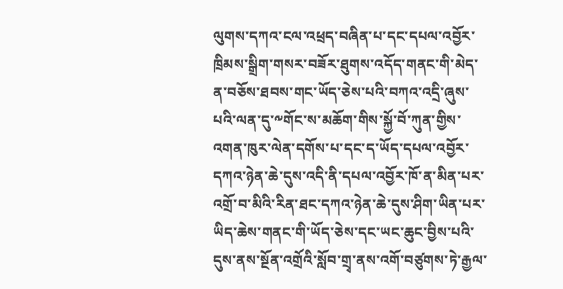ལུགས་དཀའ་ངལ་འཕྲད་བཞིན་པ་དང་དཔལ་འབྱོར་ཁྲིམས་སྒྲིག་གསར་བཟོར་ཐུགས་འདོད་གནང་གི་མེད་ན་བཅོས་ཐབས་གང་ཡོད་ཅེས་པའི་བཀའ་འདྲི་ཞུས་པའི་ལན་དུ་༸གོང་ས་མཆོག་གིས་སྐྱོ་བོ་ཀུན་གྱིས་འགན་ཁུར་ལེན་དགོས་པ་དང་ད་ཡོད་དཔལ་འབྱོར་དཀའ་ཉེན་ཆེ་དུས་འདི་ནི་དཔལ་འབྱོར་ཁོ་ན་མིན་པར་འགྲོ་བ་མིའི་རིན་ཐང་དཀའ་ཉེན་ཆེ་དུས་ཤིག་ཡིན་པར་ཡིད་ཆེས་གནང་གི་ཡོད་ཅེས་དང་ཡང་ཆུང་བྱིས་པའི་དུས་ནས་སྔོན་འགྲོའི་སློབ་གྲྭ་ནས་འགོ་བཙུགས་ཏེ་རྒྱལ་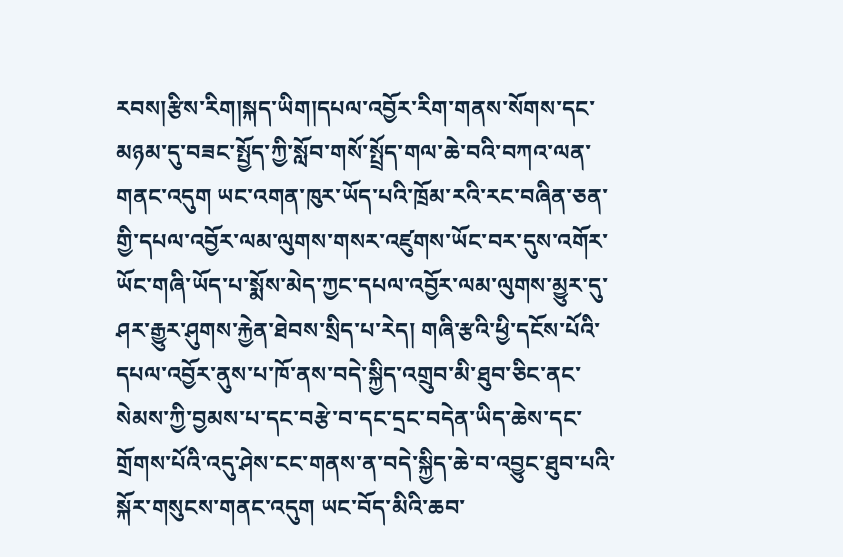རབས།རྩིས་རིག།སྐད་ཡིག།དཔལ་འབྱོར་རིག་གནས་སོགས་དང་མཉམ་དུ་བཟང་སྤྱོད་ཀྱི་སློབ་གསོ་སྤྲོད་གལ་ཆེ་བའི་བཀའ་ལན་གནང་འདུག ཡང་འགན་ཁུར་ཡོད་པའི་ཁྲོམ་རའི་རང་བཞིན་ཅན་གྱི་དཔལ་འབྱོར་ལམ་ལུགས་གསར་འཛུགས་ཡོང་བར་དུས་འགོར་ཡོང་གཞི་ཡོད་པ་སྨོས་མེད་ཀྱང་དཔལ་འབྱོར་ལམ་ལུགས་མྱུར་དུ་ཤར་རྒྱུར་ཤུགས་རྐྱེན་ཐེབས་སྲིད་པ་རེད། གཞི་རྩའི་ཕྱི་དངོས་པོའི་དཔལ་འབྱོར་ནུས་པ་ཁོ་ནས་བདེ་སྐྱིད་འགྲུབ་མི་ཐུབ་ཅིང་ནང་སེམས་ཀྱི་བྱམས་པ་དང་བརྩེ་བ་དང་དྲང་བདེན་ཡིད་ཆེས་དང་གྲོགས་པོའི་འདུ་ཤེས་ངང་གནས་ན་བདེ་སྐྱིད་ཆེ་བ་འབྱུང་ཐུབ་པའི་སྐོར་གསུངས་གནང་འདུག ཡང་བོད་མིའི་ཆབ་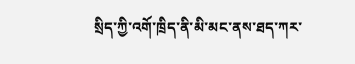སྲིད་ཀྱི་འགོ་ཁྲིད་ནི་མི་མང་ནས་ཐད་ཀར་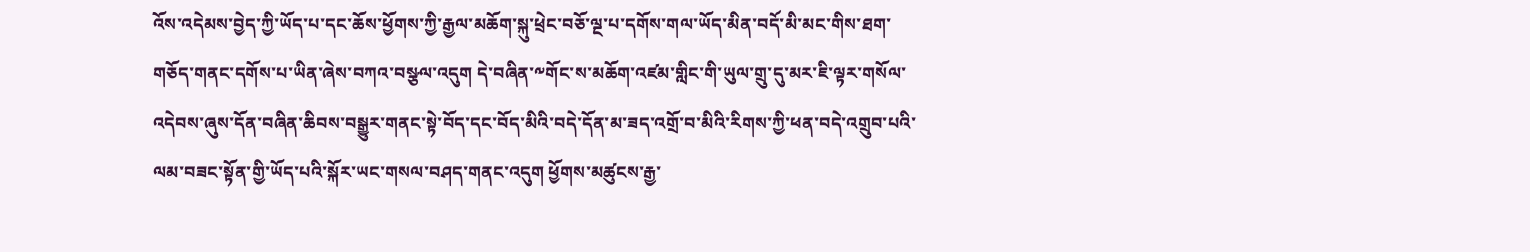འོས་འདེམས་བྱེད་ཀྱི་ཡོད་པ་དང་ཆོས་ཕྱོགས་ཀྱི་རྒྱལ་མཆོག་སྐུ་ཕྲེང་བཅོ་ལྔ་པ་དགོས་གལ་ཡོད་མིན་བདོ་མི་མང་གིས་ཐག་གཅོད་གནང་དགོས་པ་ཡིན་ཞེས་བཀའ་བསྩལ་འདུག དེ་བཞིན་༸གོང་ས་མཆོག་འཛམ་གླིང་གི་ཡུལ་གྲུ་དུ་མར་ཇི་ལྟར་གསོལ་འདེབས་ཞུས་དོན་བཞིན་ཆིབས་བསྒྱུར་གནང་སྟེ་བོད་དང་བོད་མིའི་བདེ་དོན་མ་ཟད་འགྲོ་བ་མིའི་རིགས་ཀྱི་ཕན་བདེ་འགྲུབ་པའི་ལམ་བཟང་སྟོན་གྱི་ཡོད་པའི་སྐོར་ཡང་གསལ་བཤད་གནང་འདུག ཕྱོགས་མཚུངས་རྒྱ་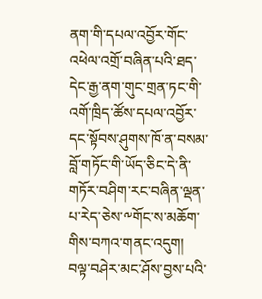ནག་གི་དཔལ་འབྱོར་གོང་འཕེལ་འགྲོ་བཞིན་པའི་ཐད་དེང་རྒྱ་ནག་གུང་གྲན་ཏང་གི་འགོ་ཁྲིད་ཚོས་དཔལ་འབྱོར་དང་སྟོབས་ཤུགས་ཁོ་ན་བསམ་བློ་གཏོང་གི་ཡོད་ཅིང་དེ་ནི་གཏོར་བཤིག་རང་བཞིན་ལྡན་པ་རེད་ཅེས་༸གོང་ས་མཆོག་གིས་བཀའ་གནང་འདུག།
བལྟ་བཤེར་མང་ཤོས་བྱས་པའི་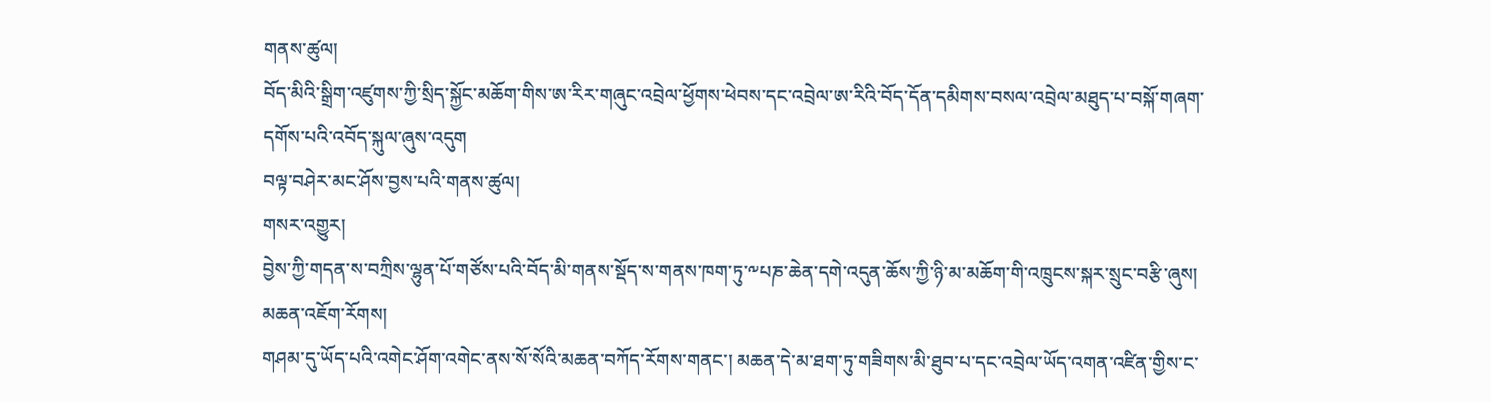གནས་ཚུལ།
བོད་མིའི་སྒྲིག་འཛུགས་ཀྱི་སྲིད་སྐྱོང་མཆོག་གིས་ཨ་རིར་གཞུང་འབྲེལ་ཕྱོགས་ཕེབས་དང་འབྲེལ་ཨ་རིའི་བོད་དོན་དམིགས་བསལ་འབྲེལ་མཐུད་པ་བསྐོ་གཞག་དགོས་པའི་འབོད་སྐུལ་ཞུས་འདུག
བལྟ་བཤེར་མང་ཤོས་བྱས་པའི་གནས་ཚུལ།
གསར་འགྱུར།
བྱེས་ཀྱི་གདན་ས་བཀྲིས་ལྷུན་པོ་གཙོས་པའི་བོད་མི་གནས་སྡོད་ས་གནས་ཁག་ཏུ་༸པཎ་ཆེན་དགེ་འདུན་ཆོས་ཀྱི་ཉི་མ་མཆོག་གི་འཁྲུངས་སྐར་སྲུང་བརྩི་ཞུས།
མཆན་འཇོག་རོགས།
གཤམ་དུ་ཡོད་པའི་འགེང་ཤོག་འགེང་ནས་སོ་སོའི་མཆན་བཀོད་རོགས་གནང་། མཆན་དེ་མ་ཐག་ཏུ་གཟིགས་མི་ཐུབ་པ་དང་འབྲེལ་ཡོད་འགན་འཛིན་གྱིས་ང་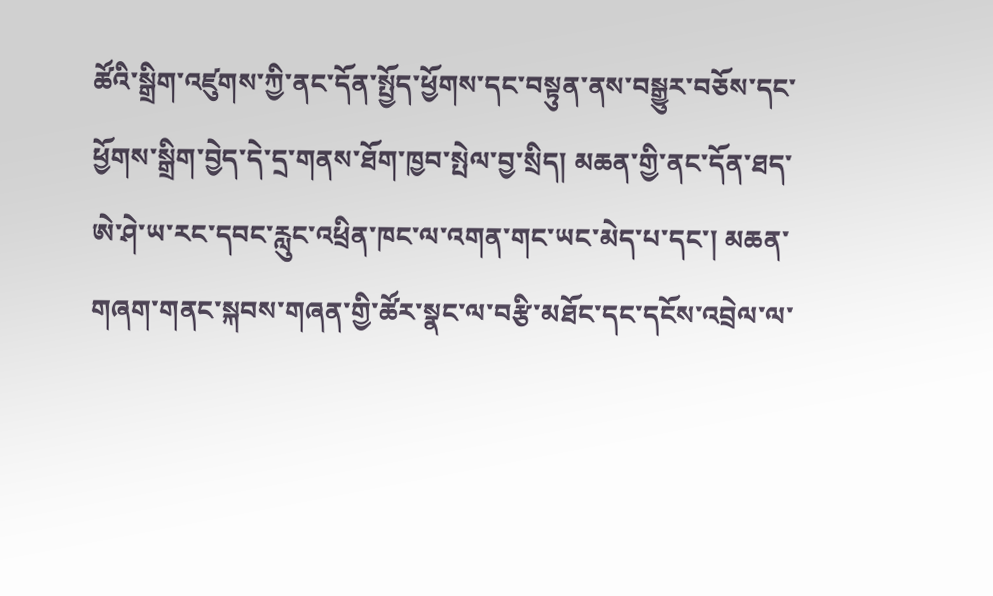ཚོའི་སྒྲིག་འཛུགས་ཀྱི་ནང་དོན་སྤྱོད་ཕྱོགས་དང་བསྟུན་ནས་བསྒྱུར་བཅོས་དང་ཕྱོགས་སྒྲིག་བྱེད་དེ་དྲ་གནས་ཐོག་ཁྱབ་སྤེལ་བྱ་སྲིད། མཆན་གྱི་ནང་དོན་ཐད་ཨེ་ཤེ་ཡ་རང་དབང་རླུང་འཕྲིན་ཁང་ལ་འགན་གང་ཡང་མེད་པ་དང་། མཆན་གཞག་གནང་སྐབས་གཞན་གྱི་ཚོར་སྣང་ལ་བརྩི་མཐོང་དང་དངོས་འབྲེལ་ལ་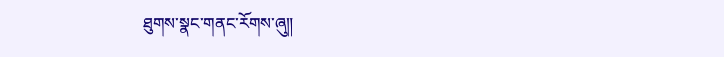ཐུགས་སྣང་གནང་རོགས་ཞུ༎